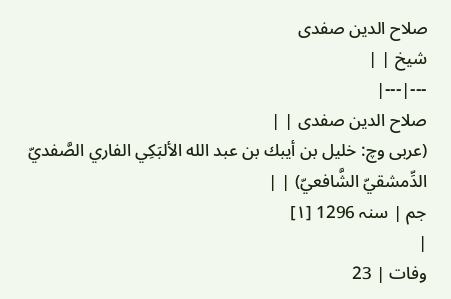صلاح الدین صفدی
شیخ | |
---|---|
صلاح الدین صفدی | |
(عربی وچ: خليل بن أيبك بن عبد الله الألبَكِي الفاري الصَّفديّ الدِّمشقيّ الشَّافعيّ) | |
جم | سنہ 1296 [۱]
|
وفات | 23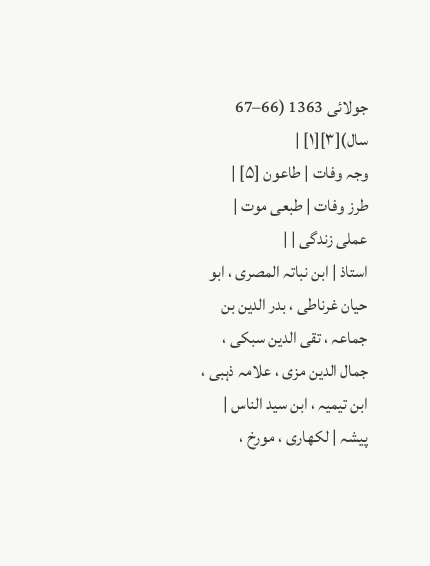جولائی 1363 (66–67 سال)[۳][۱] |
وجہ وفات | طاعون [۵] |
طرز وفات | طبعی موت |
عملی زندگی | |
استاذ | ابن نباتہ المصری ، ابو حیان غرناطی ، بدر الدين بن جماعہ ، تقی الدین سبکی ، جمال الدين مزی ، علامہ ذہبی ، ابن تیمیہ ، ابن سید الناس |
پیشہ | لکھاری ، مورخ ،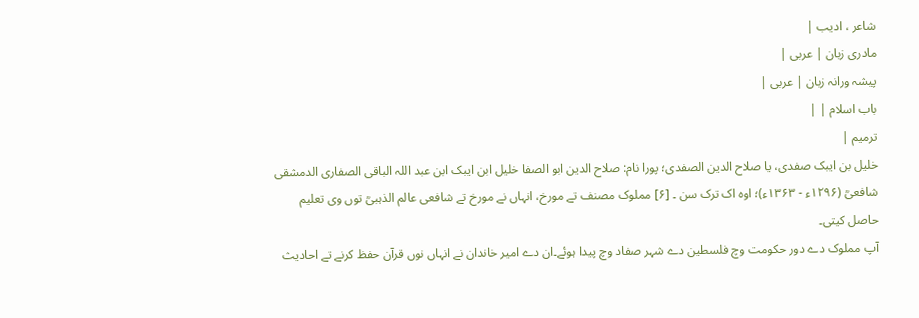شاعر ، ادیب |
مادری زبان | عربی |
پیشہ ورانہ زبان | عربی |
باب اسلام | |
ترمیم |
خلیل بن ایبک صفدی، یا صلاح الدین الصفدی؛ پورا نام: صلاح الدین ابو الصفا خلیل ابن ایبک ابن عبد اللہ الباقی الصفاری الدمشقی شافعیؒ (۱۲۹۶ء - ۱۳۶۳ء)؛ اوہ اک ترک سن ۔ [۶] مملوک مصنف تے مورخ، انہاں نے مورخ تے شافعی عالم الذہبیؒ توں وی تعلیم حاصل کيتی۔
آپ مملوک دے دور حکومت وچ فلسطین دے شہر صفاد وچ پیدا ہوئے۔ان دے امیر خاندان نے انہاں نوں قرآن حفظ کرنے تے احادیث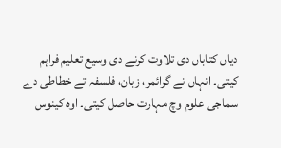دیاں کتاباں دی تلاوت کرنے دی وسیع تعلیم فراہم کيتی۔ انہاں نے گرائمر، زبان، فلسفہ تے خطاطی دے سماجی علوم وچ مہارت حاصل کيتی۔ اوہ کینوس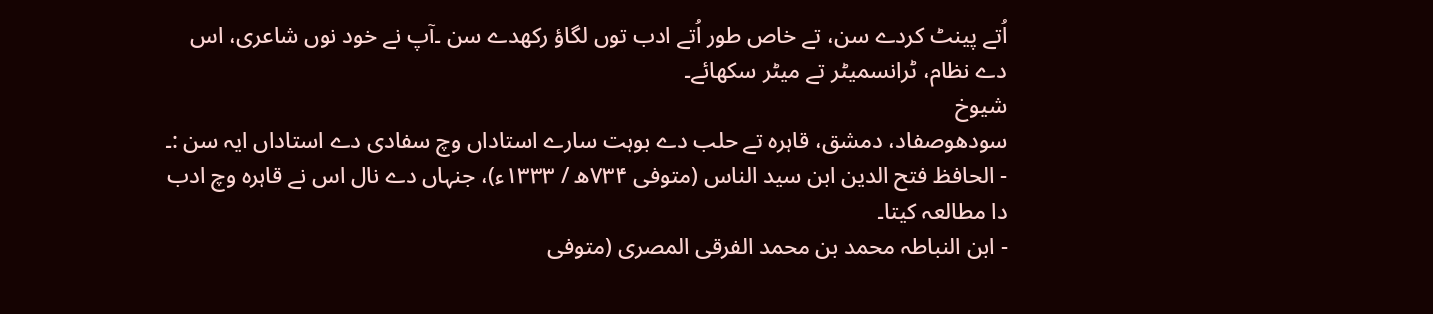اُتے پینٹ کردے سن، تے خاص طور اُتے ادب توں لگاؤ رکھدے سن ۔آپ نے خود نوں شاعری، اس دے نظام، ٹرانسمیٹر تے میٹر سکھائے۔
شیوخ
سودھوصفاد، دمشق، قاہرہ تے حلب دے بوہت سارے استاداں وچ سفادی دے استاداں ایہ سن :۔
- الحافظ فتح الدین ابن سید الناس (متوفی ۷۳۴ھ / ۱۳۳۳ء)، جنہاں دے نال اس نے قاہرہ وچ ادب دا مطالعہ کيتا۔
- ابن النباطہ محمد بن محمد الفرقی المصری (متوفی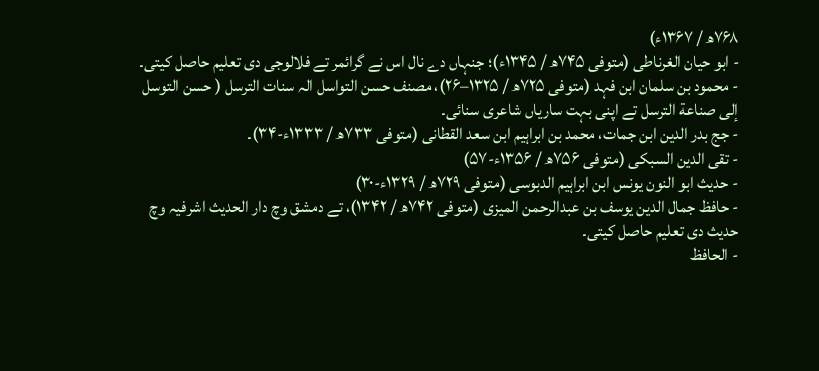۷۶۸ھ / ۱۳۶۷ء)
- ابو حیان الغرناطی (متوفی ۷۴۵ھ / ۱۳۴۵ء)؛ جنہاں دے نال اس نے گرائمر تے فلالوجی دی تعلیم حاصل کيتی۔
- محمود بن سلمان ابن فہد (متوفی ۷۲۵ھ / ۱۳۲۵–۲۶)، مصنف حسن التواسل الہ سنات الترسل ( حسن التوسل إلى صناعة الترسل تے اپنی بہت ساریاں شاعری سنائی۔
- جج بدر الدین ابن جمات، محمد بن ابراہیم ابن سعد القطانی (متوفی ۷۳۳ھ / ۱۳۳۳ء-۳۴)۔
- تقی الدین السبکی (متوفی ۷۵۶ھ / ۱۳۵۶ء-۵۷)
- حدیث ابو النون یونس ابن ابراہیم الدبوسی (متوفی ۷۲۹ھ / ۱۳۲۹ء-۳۰)
- حافظ جمال الدین یوسف بن عبدالرحمن المیزی (متوفی ۷۴۲ھ / ۱۳۴۲)، تے دمشق وچ دار الحدیث اشرفیہ وچ حدیث دی تعلیم حاصل کيتی۔
- الحافظ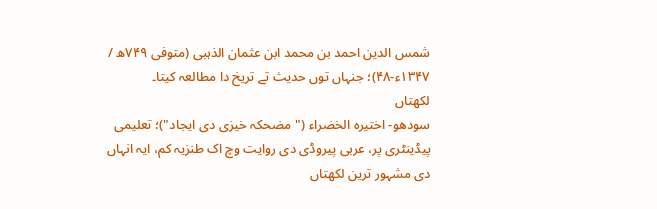شمس الدین احمد بن محمد ابن عثمان الذہبی (متوفی ۷۴۹ھ / ۱۳۴۷ء-۴۸)؛ جنہاں توں حدیث تے تریخ دا مطالعہ کيتا۔
لکھتاں
سودھو- اختیرہ الخضراء ("مضحکہ خیزی دی ایجاد")؛ تعلیمی پیڈینٹری پر، عربی پیروڈی دی روایت وچ اک طنزیہ کم، ایہ انہاں دی مشہور ترین لکھتاں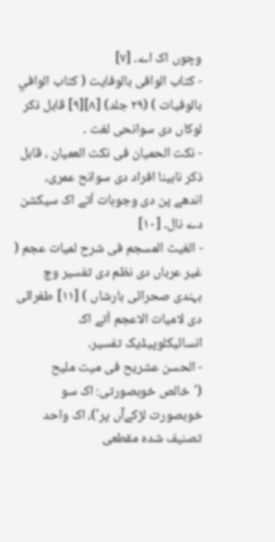وچوں اک اے۔ [۷]
- کتاب الوافی بالوفایت ( كتاب الوافي بالوفيات ) (۲۹ جلد) [۸][۹] قابل ذکر لوکاں دی سوانحی لغت ۔
- نکت الحمیان فی نکت العمیان ، قابل ذکر نابینا افراد دی سوانح عمری، اندھے پن دی وجوہات اُتے اک سیکشن دے نال۔ [۱۰]
- الغیث المسجم فی شرح لمیات عجم ( غیر عرباں دی نظم دی تفسیر وچ بہندی صحرائی بارشاں ) [۱۱] طغرائی دی لامیات الاعجم اُتے اک انسائیکلوپیڈیک تفسیر۔
- الحسن عشریح فی میت ملیح ('خالص خوبصورتی: اک سو خوبصورت لڑکےآں پر')، اک واحد تصنیف شدہ مقطعی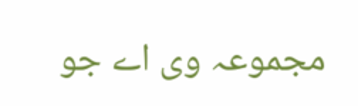مجموعہ وی اے جو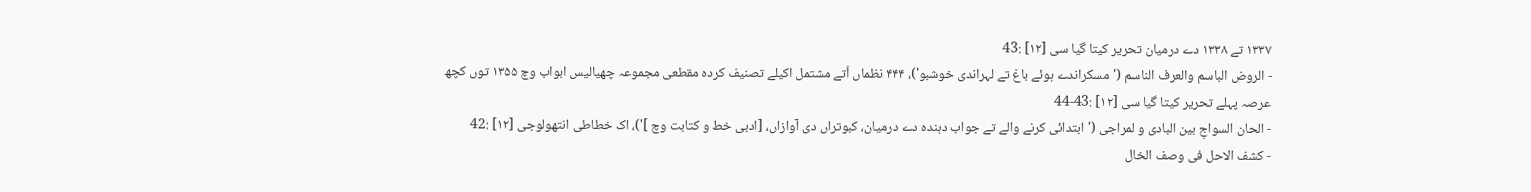۱۳۳۷ تے ۱۳۳۸ دے درمیان تحریر کيتا گیا سی [۱۲] :43
- الروض الباسم والعرف الناسم ('مسکراندے ہوئے باغ تے لہراندی خوشبو')، ۴۴۴ نظماں اُتے مشتمل اکیلے تصنیف کردہ مقطعی مجموعہ چھیالیس ابواب وچ ۱۳۵۵ توں کچھ عرصہ پہلے تحریر کيتا گیا سی [۱۲] :43-44
- الحان السواجِ بین البادی و لمراجی ('ابتدائی کرنے والے تے جواب دہندہ دے درمیان، کبوتراں دی آوازاں، [ادبی خط و کتابت وچ ]')، اک خطاطی انتھولوجی [۱۲] :42
- کشف الاحل فی وصف الخال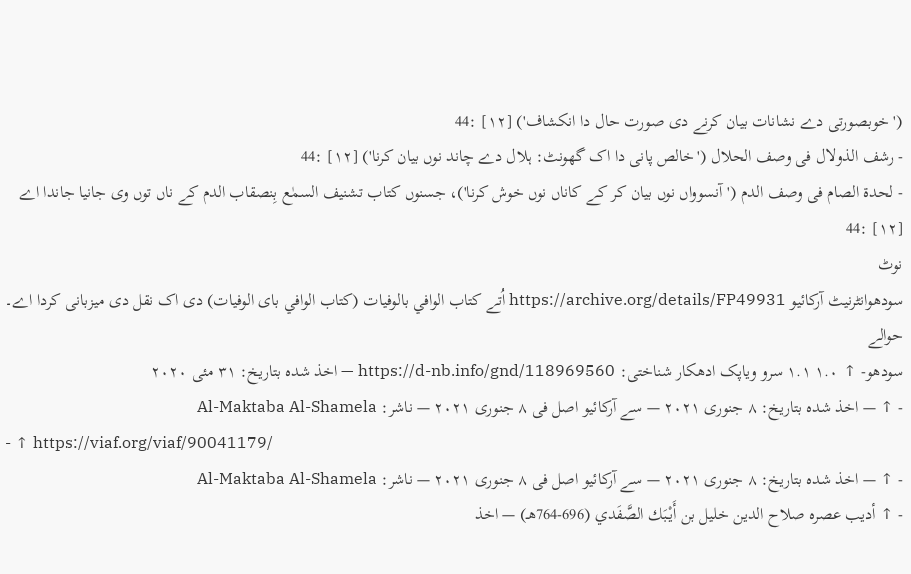('خوبصورتی دے نشانات بیان کرنے دی صورت حال دا انکشاف') [۱۲] :44
- رشف الذولال فی وصف الحلال ('خالص پانی دا اک گھونٹ: ہلال دے چاند نوں بیان کرنا') [۱۲] :44
- لحدۃ الصام فی وصف الدم ('آنسوواں نوں بیان کر کے کاناں نوں خوش کرنا')، جسنوں کتاب تشنیف السمٰع بِنصقاب الدم کے ناں توں وی جانیا جاندا اے [۱۲] :44
نوٹ
سودھوانٹرنیٹ آرکائیو https://archive.org/details/FP49931 اُتے كتاب الوافي بالوفيات (کتاب الوافي باى الوفيات) دی اک نقل دی میزبانی کردا اے۔
حوالے
سودھو- ↑ ۱.۰ ۱.۱ سرو ویاپک ادھکار شناختی: https://d-nb.info/gnd/118969560 — اخذ شدہ بتاریخ: ۳۱ مئی ۲۰۲۰
- ↑ — اخذ شدہ بتاریخ: ۸ جنوری ۲۰۲۱ — سے آرکائیو اصل فی ۸ جنوری ۲۰۲۱ — ناشر: Al-Maktaba Al-Shamela
- ↑ https://viaf.org/viaf/90041179/
- ↑ — اخذ شدہ بتاریخ: ۸ جنوری ۲۰۲۱ — سے آرکائیو اصل فی ۸ جنوری ۲۰۲۱ — ناشر: Al-Maktaba Al-Shamela
- ↑ أديب عصره صلاح الدين خليل بن أَيْبَك الصَّفَدي (696-764هـ) — اخذ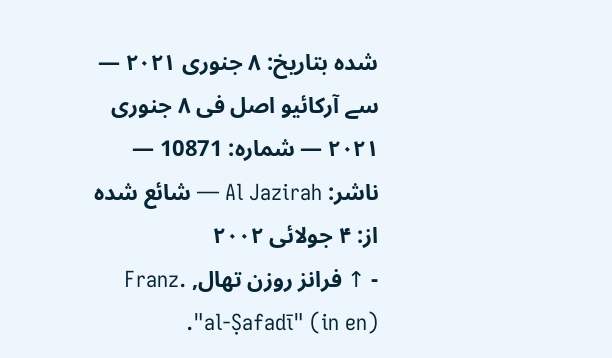شدہ بتاریخ: ۸ جنوری ۲۰۲۱ — سے آرکائیو اصل فی ۸ جنوری ۲۰۲۱ — شمارہ: 10871 — ناشر: Al Jazirah — شائع شدہ از: ۴ جولائی ۲۰۰۲
- ↑ فرانز روزن تھال, Franz. "al-Ṣafadī" (in en).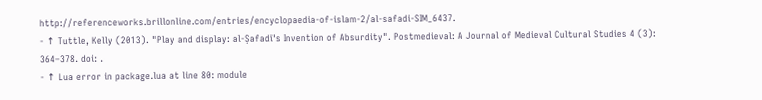http://referenceworks.brillonline.com/entries/encyclopaedia-of-islam-2/al-safadi-SIM_6437.
- ↑ Tuttle, Kelly (2013). "Play and display: al-Ṣafadī's Invention of Absurdity". Postmedieval: A Journal of Medieval Cultural Studies 4 (3): 364–378. doi: .
- ↑ Lua error in package.lua at line 80: module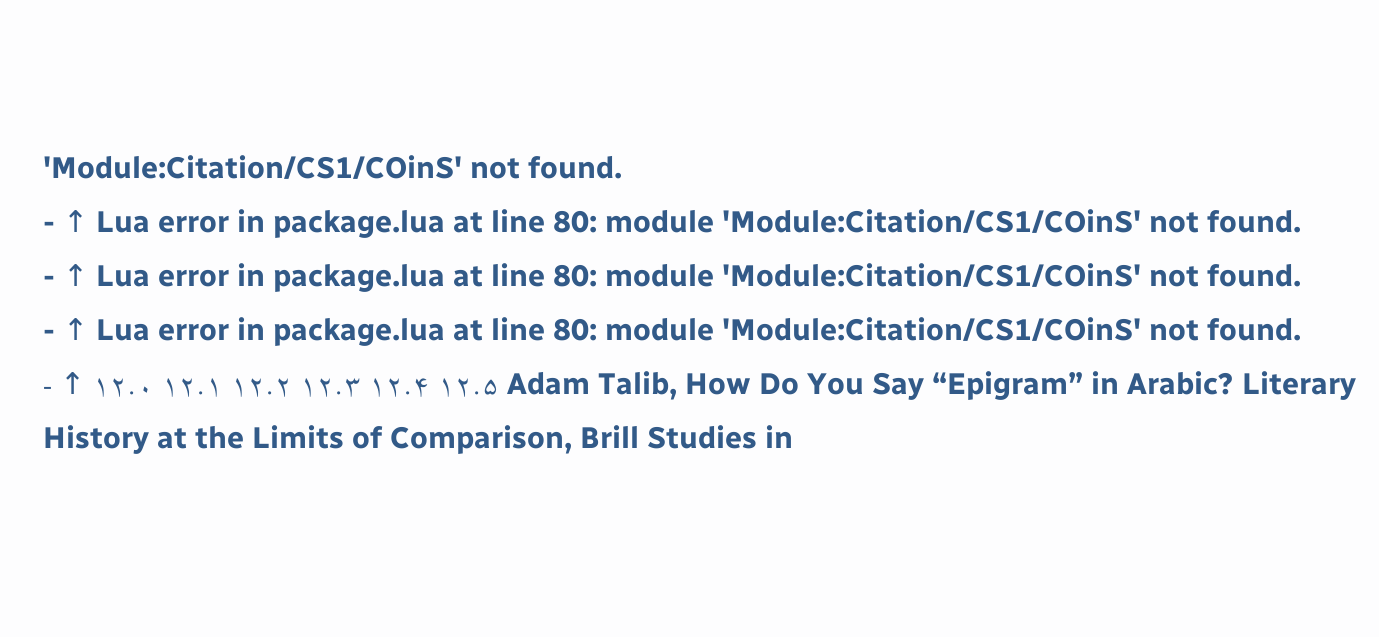'Module:Citation/CS1/COinS' not found.
- ↑ Lua error in package.lua at line 80: module 'Module:Citation/CS1/COinS' not found.
- ↑ Lua error in package.lua at line 80: module 'Module:Citation/CS1/COinS' not found.
- ↑ Lua error in package.lua at line 80: module 'Module:Citation/CS1/COinS' not found.
- ↑ ۱۲.۰ ۱۲.۱ ۱۲.۲ ۱۲.۳ ۱۲.۴ ۱۲.۵ Adam Talib, How Do You Say “Epigram” in Arabic? Literary History at the Limits of Comparison, Brill Studies in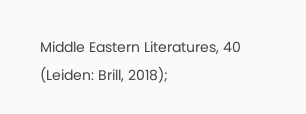Middle Eastern Literatures, 40 (Leiden: Brill, 2018);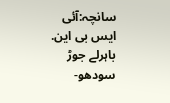سانچہ:آئی ایس بی این.
باہرلے جوڑ
سودھو-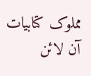مملوک کتابیات آن لائن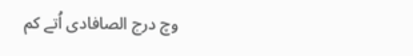وچ درج الصافادی اُتے کم